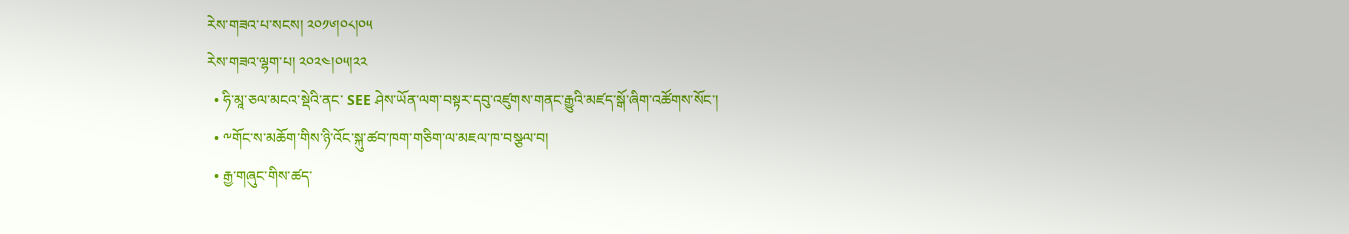རེས་གཟའ་པ་སངས། ༢༠༡༦།༠༨།༠༥
རེས་གཟའ་ལྷག་པ། ༢༠༢༤།༠༥།༢༢
  • ཧི་མཱ་ཅལ་མངའ་སྡེའི་ནང་ SEE ཤེས་ཡོན་ལག་བསྟར་དབུ་འཛུགས་གནང་རྒྱུའི་མཛད་སྒོ་ཞིག་འཚོགས་སོང་།
  • ༸གོང་ས་མཆོག་གིས་ཉི་འོང་སྐུ་ཚབ་ཁག་གཅིག་ལ་མཇལ་ཁ་བསྩལ་བ།
  • རྒྱ་གཞུང་གིས་ཚད་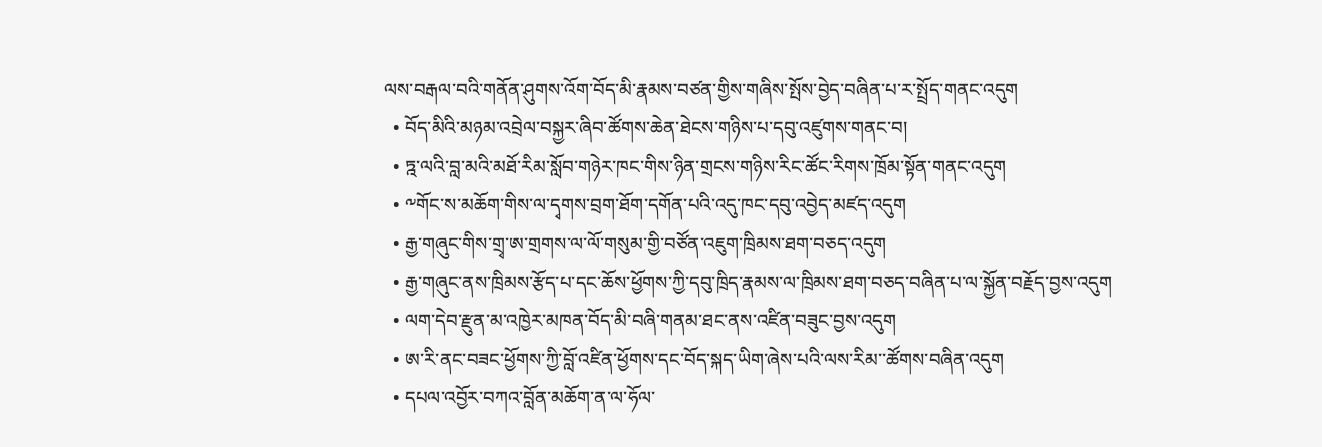ལས་བརྒལ་བའི་གནོན་ཤུགས་འོག་བོད་མི་རྣམས་བཙན་གྱིས་གཞིས་སྤོས་བྱེད་བཞིན་པ་ར་སྤྲོད་གནང་འདུག
  • བོད་མིའི་མཉམ་འབྲེལ་བསྐྱར་ཞིབ་ཚོགས་ཆེན་ཐེངས་གཉིས་པ་དབུ་འཛུགས་གནང་བ།
  • ཏྰ་ལའི་བླ་མའི་མཐོ་རིམ་སློབ་གཉེར་ཁང་གིས་ཉིན་གྲངས་གཉིས་རིང་ཚོང་རིགས་ཁྲོམ་སྟོན་གནང་འདུག
  • ༸གོང་ས་མཆོག་གིས་ལ་དྭགས་བྲག་ཐོག་དགོན་པའི་འདུ་ཁང་དབུ་འབྱེད་མཛད་འདུག
  • རྒྱ་གཞུང་གིས་གྲྭ་ཨ་གྲགས་ལ་ལོ་གསུམ་གྱི་བཙོན་འཇུག་ཁྲིམས་ཐག་བཅད་འདུག
  • རྒྱ་གཞུང་ནས་ཁྲིམས་རྩོད་པ་དང་ཆོས་ཕྱོགས་ཀྱི་དབུ་ཁྲིད་རྣམས་ལ་ཁྲིམས་ཐག་བཅད་བཞིན་པ་ལ་སྐྱོན་བརྗོད་བྱས་འདུག
  • ལག་དེབ་རྫུན་མ་འཁྱེར་མཁན་བོད་མི་བཞི་གནམ་ཐང་ནས་འཛིན་བཟུང་བྱས་འདུག
  • ཨ་རི་ནང་བཟང་ཕྱོགས་ཀྱི་བློ་འཛིན་ཕྱོགས་དང་བོད་སྐད་ཡིག་ཞེས་པའི་ལས་རིམ་་ཚོགས་བཞིན་འདུག
  • དཔལ་འབྱོར་བཀའ་བློན་མཆོག་ན་ལ་ཧོལ་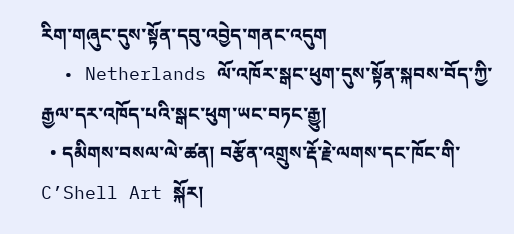རིག་གཞུང་དུས་སྟོན་དབུ་འབྱེད་གནང་འདུག
  • Netherlands ལོ་འཁོར་སྒང་ཕུག་དུས་སྟོན་སྐབས་བོད་ཀྱི་རྒྱལ་དར་འཁོད་པའི་སྒང་ཕུག་ཡང་བཏང་རྒྱུ།
  • དམིགས་བསལ་ལེ་ཚན། བརྩོན་འགྲུས་རྡོ་རྗེ་ལགས་དང་ཁོང་གི་ C’Shell Art སྐོར།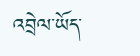འབྲེལ་ཡོད་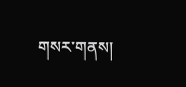གསར་གནས།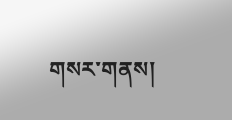གསར་གནས།